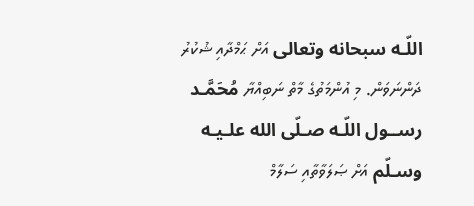اللّـه سبحانه وتعالى އަށް ޙަމްދާއި ޝުކުރު ދަންނަވަން. މި އުންމަތުގެ މާތް ނަބިއްޔާ مُحَمَّـد رســول اللّـه صـلّى الله علـيـه وسـلّم އަށް ޞަލަވާތާއި ސަލާމް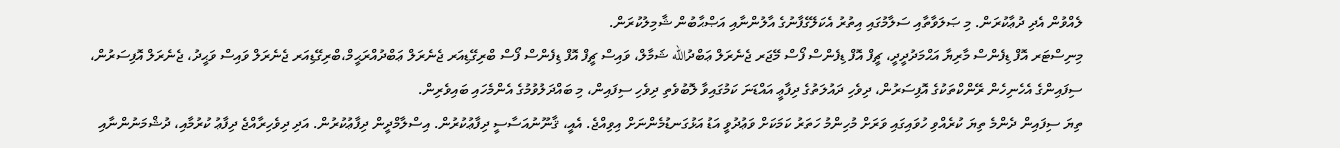ލެއްވުން އެދި ދުޢާކުރަން. މި ޞަލަވާތާއި ސަލާމުގައި އިތުރު އެކަލޭގެފާނުގެ އާލުންނާއި އަޞްޙާބުން ޝާމިލުކުރަން.
މިނިސްޓަރ އޮފް ޑިފެންސް މާރިޔާ އަޙްމަދުދީދީ، ޗީފް އޮފް ޑިފެންސް ފޯސް މޭޖަރ ޖެނެރަލް ޢަބްދުالله ޝަމާލް، ވައިސް ޗީފް އޮފް ޑިފެންސް ފޯސް ބްރިގޭޑިއަރ ޖެނެރަލް ޢަބްދުއްރަޙީމް،ބްރިގޭޑިއަރ ޖެނެރަލް ވައިސް ވަޙީދު، ޖެނެރަލް އޮފިސަރުން، ސިފައިންގެ އެހެނިހެން ރޭންކްތަކުގެ އޮފިސަރުން، ދިވެހި ދައުލަތުގެ ދިފާޢީ އައްޑަނަ ކަމުގައިވާ ލޮބުވެތި ދިވެހި ސިފައިން، މި ބައްދަލުވުމުގެ އެންމެހައި ބައިވެރިން.
ތިޔަ ސިފައިން ދެންމެ ތިޔަ ކުރެއްވި ހުވައިގައި ވަރަށް މުހިންމު ހަތަރު ކަމަކަށް ވަޢުދުވީ އަޑު އަޅުގަނޑުމެންނަށް އިވިއްޖެ. އެއީ، ޤާނޫނުއަސާސީ ދިފާޢުކުރުން. އިސްލާމްދީން ދިފާޢުކުރުން. އަދި ދިވެހިރާއްޖެ ދިފާޢު ކުރުމާއި، ދުޝްމަނުންނާއި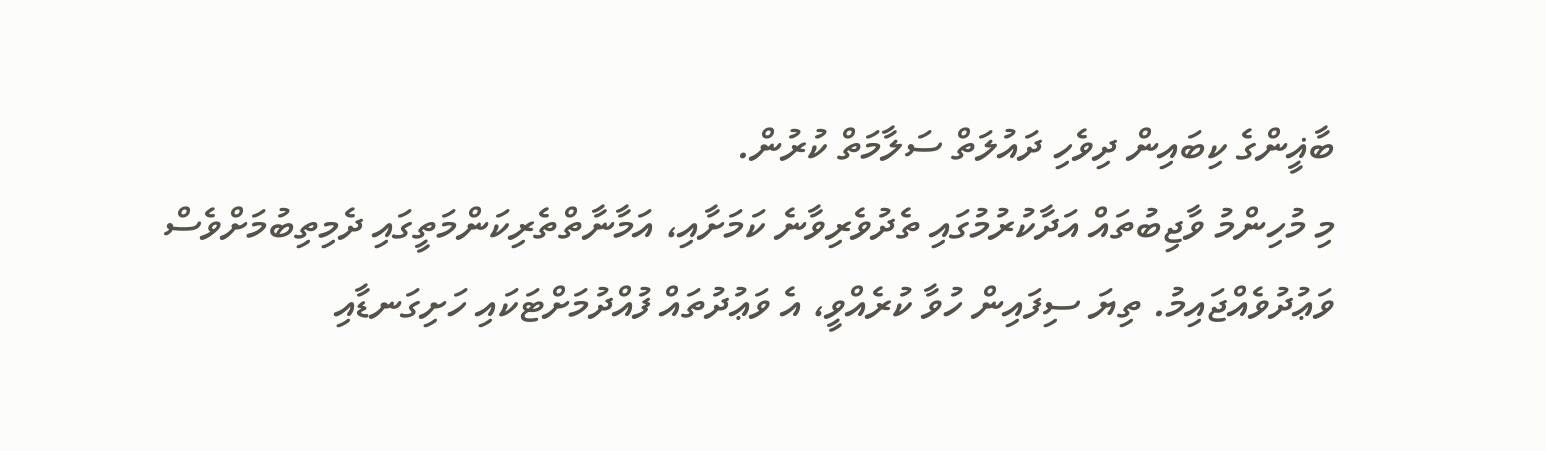ބާޣީންގެ ކިބައިން ދިވެހި ދައުލަތް ސަލާމަތް ކުރުން.
މި މުހިންމު ވާޖިބުތައް އަދާކުރުމުގައި ތެދުވެރިވާނެ ކަމަށާއި، އަމާނާތްތެރިކަންމަތީގައި ދެމިތިބުމަށްވެސް ވަޢުދުވެއްޖައިމު. ތިޔަ ސިފައިން ހުވާ ކުރެއްވީ، އެ ވަޢުދުތައް ފުއްދުމަށްޓަކައި ހަށިގަނޑާއި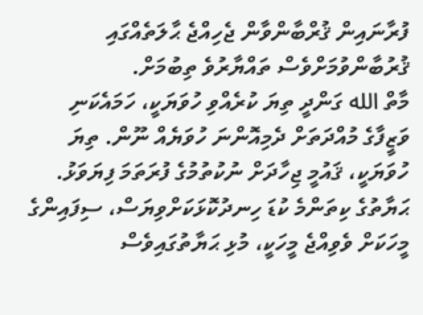ފުރާނައިން ޤުރްބާންވާން ޖެހިއްޖެ ޙާލަތެއްގައި ޤުރުބާންވުމަށްވެސް ތައްޔާރުވެ ތިބުމަށް.
މާތް الله ގަންދީ ތިޔަ ކުރެއްވި ހުވަޔަކީ، ހަމައެކަނި ވަޒީފާގެ މުއްދަތަށް ދެމިއޮންނަ ހުވަޔެއް ނޫން. ތިޔަ ހުވަޔަކީ، ޤައުމީ ޖިހާދަށް ނުކުތުމުގެ ފުރަތަމަ ފިޔަވަޅު. ޙަޔާތުގެ ކިތަންމެ ކުޑަ ހިނދުކޮޅަކަށްވިޔަސް، ސިފައިންގެ މީހަކަށް ވެވިއްޖެ މީހަކީ، މުޅި ޙަޔާތުގައިވެސް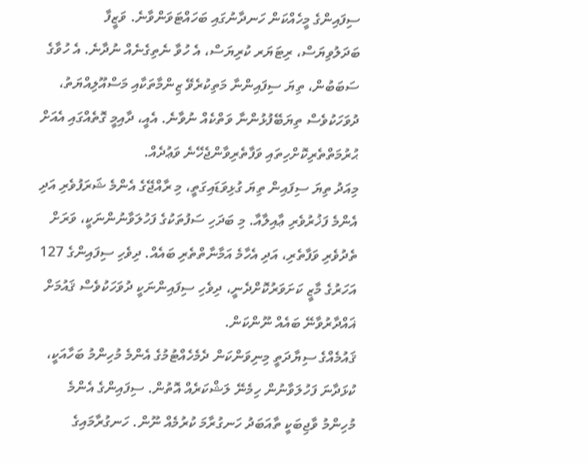ސިފައިންގެ މީހެއްކަން ހަނދާނުގައި ބަހައްޓަވަންވާނެ. ވަޒީފާ ބަދަލުވިޔަސް، ރިޓަޔަރ ކުރިޔަސް، އެ ހުވާ ނެތިގެނެއް ނުދާނެ. އެ ހުވާގެ ސަބަބުން، ތިޔަ ސިފައިންނާ މަތިކުރެވޭ ޒިންމާތަކާއި މަސްއޫލިއްޔަތު، ދުވަހަކުވެސް ތިޔަބޭފުޅުންނާ ވަތްކެއް ނުވާނެ. އެއީ، ދާއިމީ ގޮތެއްގައި އެއަށް ޙުރުމަތްތެރިކޮށްހިތައި ވަފާތެރިވާންޖެހޭނެ ވަޢުދެއް.
މިއަދު ތިޔަ ސިފައިން ތިޔަ ގުޅިވަޑައިގަތީ، މި ރާއްޖޭގެ އެންމެ ޝަރަފުވެރި އަދި އެންމެ ފަޚުރުވެރި ޢާއިލާއާ. މި ބަދަހި ސަފުތަކުގެ ފަހުލަވާނުންނަކީ، ވަރަށް ތެދުވެރި ވަފާތެރި، އަދި އެހާމެ އަމާނާތްތެރި ބައެއް. ދިވެހި ސިފައިންގެ 127 އަހަރުގެ މާޒީ ކަށަވަރުކޮށްދެނީ، ދިވެހި ސިފައިންނަކީ ދުވަހަކުވެސް ޤައުމަށް ޣައްދާރުވާނޭ ބައެއް ނޫންކަން.
ޤައުމެއްގެ ސިޔާދަތީ މިނިވަންކަން ދެމެހެއްޓުމުގެ އެންމެ މުހިންމު ބަހާއަކީ، ކުޅަދާނަ ފަހުލަވާނުން ހިމެނޭ ލަޝްކަރެއް އޮތުން. ސިފައިންގެ އެންމެ މުހިންމު ވާޖިބަކީ ތާއަބަދު ހަނގުރާމަ ކުރުމެއް ނޫން. ހަނގުރާމައިގެ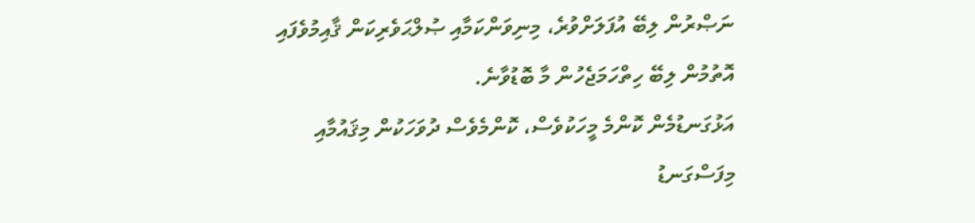ނަޞްރުން ލިބޭ އުފަލަށްވުރެ، މިނިވަންކަމާއި ޞުލްޙަވެރިކަން ޤާއިމުވެފައި އޮތުމުން ލިބޭ ހިތްހަމަޖެހުން މާ ބޮޑުވާނެ.
އަޅުގަނޑުމެން ކޮންމެ މީހަކުވެސް، ކޮންމެވެސް ދުވަހަކުން މިޤައުމާއި މިފަސްގަނޑު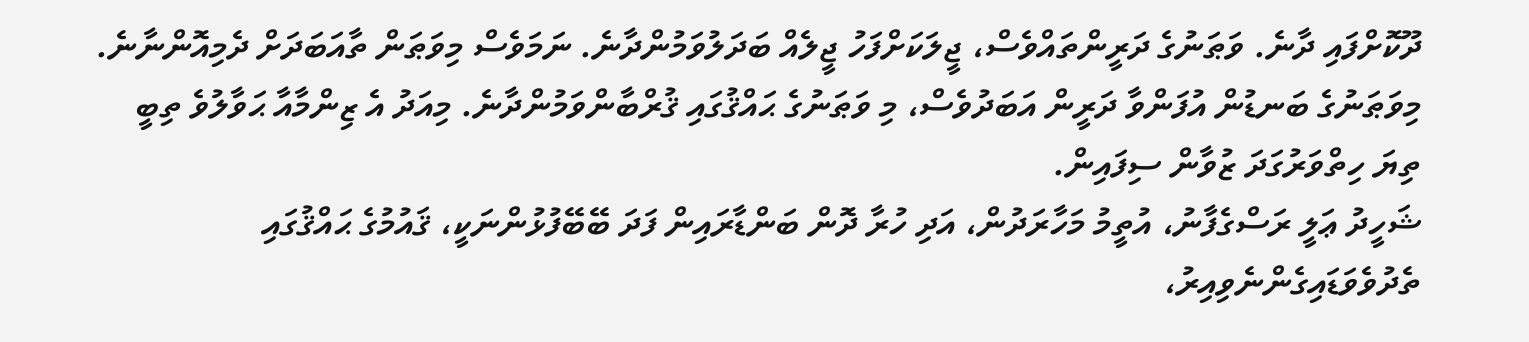ދޫކޮށްފައި ދާނެ. ވަޠަނުގެ ދަރީންތައްވެސް، ޖީލަކަށްފަހު ޖީލެއް ބަދަލުވަމުންދާނެ. ނަމަވެސް މިވަޠަން ތާއަބަދަށް ދެމިއޮންނާނެ. މިވަޠަނުގެ ބަނޑުން އުފަންވާ ދަރީން އަބަދުވެސް، މި ވަޠަނުގެ ޙައްޤުގައި ޤުރްބާންވަމުންދާނެ. މިއަދު އެ ޒިންމާއާ ޙަވާލުވެ ތިބީ ތިޔަ ހިތްވަރުގަދަ ޒުވާން ސިފައިން.
ޝަހީދު ޢަލީ ރަސްގެފާނު، އުތީމު މަހާރަދުން، އަދި ހުރާ ދޮން ބަންޑާރައިން ފަދަ ބޭބޭފުޅުންނަކީ، ޤައުމުގެ ޙައްޤުގައި ތެދުވެވަޑައިގެންނެވިއިރު،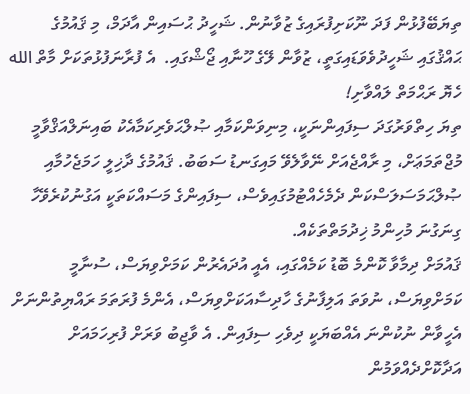ތިޔަބޭފުޅުން ފަދަ ނޫކަށިފުރައިގެ ޒުވާނުން. ޝަހީދު ޙުސައިން އާދަމް، މި ޤައުމުގެ ޙައްޤުގައި ޝަހީދުވެވަޑައިގަތީ، ޒުވާން ލޭގެ ހޫނާއި ޖޯޝްގައި.  އެ ފުރާނަފުޅުތަކަށް މާތް الله ހެޔޮ ރަޙްމަތް ލައްވާށި!
ތިޔަ ހިތްވަރުގަދަ ސިފައިންނަކީ، މިނިވަންކަމާއި ޞުލްޙަވެރިކަމާއެކު ބައިނަލްއަޤްވާމީ މުޖްތަމަޢަށް، މި ރާއްޖެއަށް ނޭވާލެވޭ މައިގަނޑު ސަބަބު. ޤައުމުގެ ދާޚިލީ ހަމަޖެހުމާއި ޞުލްޙަމަސަލަސްކަން ދެމެހެއްޓުމުގައިވެސް، ސިފައިންގެ މަސައްކަތަކީ އަގުނުކުރެވޭހާ ގިނަގުނަ މުހިންމު ޚިދުމަތްތަކެއް.
ޤައުމަށް ދިމާވާ ކޮންމެ ބޮޑު ކަމެއްގައި، އެއީ އުދައެރުން ކަމަށްވިޔަސް، ސުނާމީ ކަމަށްވިޔަސް، ނުވަތަ އަލިފާނުގެ ހާދިސާއަކަށްވިޔަސް، އެންމެ ފުރަތަމަ ރައްޔިތުންނަށް އެހީވާން ނުކުންނަ އެއްބަޔަކީ ދިވެހި ސިފައިން. އެ ވާޖިބު ވަރަށް ފުރިހަމައަށް އަދާކޮށްދެއްވަމުން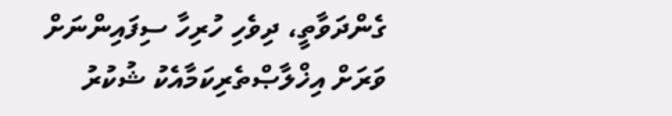ގެންދަވާތީ، ދިވެހި ހުރިހާ ސިފައިންނަށް ވަރަށް އިޚްލާޞްތެރިކަމާއެކު ޝުކުރު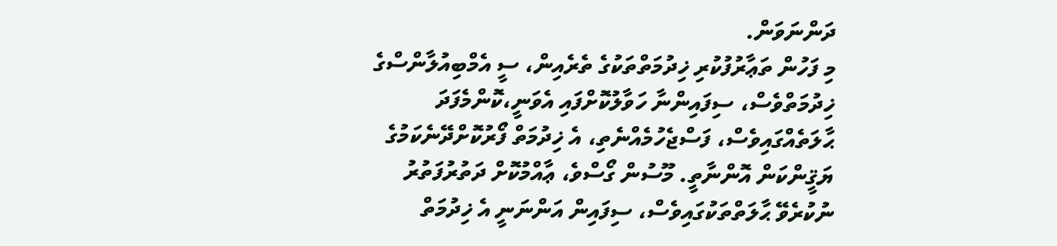ދަންނަވަން.
މި ފަހުން ތަޢާރުފުކުރި ޚިދުމަތްތަކުގެ ތެރެއިން، ސީ އެމްބިއުލާންސްގެ ޚިދުމަތްވެސް، ސިފައިންނާ ހަވާލުކޮށްފައި އެވަނީ،ކޮންމެފަދަ ޙާލަތެއްގައިވެސް، ފަސްޖެހުމެއްނެތި، އެ ޚިދުމަތް ފޯރުކޮށްދޭނެކަމުގެ ޔަޤީންކަން އޮންނާތީ. މޫސުން ގޯސްވެ، ޢާއްމުކޮށް ދަތުރުފަތުރު ނުކުރެވޭ ޙާލަތްތަކުގައިވެސް، ސިފައިން އަންނަނީ އެ ޚިދުމަތް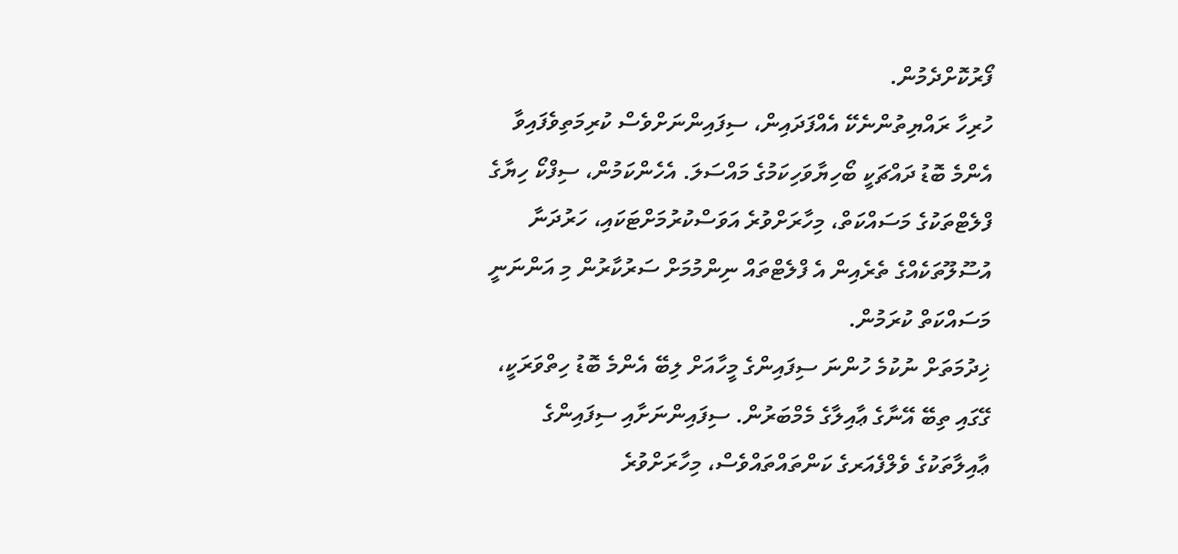ފޯރުކޮށްދެމުން.
ހުރިހާ ރައްޔިތުންނެކޭ އެއްފަދައިން، ސިފައިންނަށްވެސް ކުރިމަތިވެފައިވާ އެންމެ ބޮޑު ދައްޗަކީ ބޯހިޔާވަހިކަމުގެ މައްސަލަ. އެހެންކަމުން، ސިފްކޯ ހިޔާގެ ފްލެޓްތަކުގެ މަސައްކަތް، މިހާރަށްވުރެ އަވަސްކުރުމަށްޓަކައި، ހަރުދަނާ އުސޫލޫތަކެއްގެ ތެރެއިން އެ ފްލެޓްތައް ނިންމުމަށް ސަރުކާރުން މި އަންނަނީ މަސައްކަތް ކުރަމުން.
ޚިދުމަތަށް ނުކުމެ ހުންނަ ސިފައިންގެ މީހާއަށް ލިބޭ އެންމެ ބޮޑު ހިތްވަރަކީ، ގޭގައި ތިބޭ އޭނާގެ ޢާއިލާގެ މެމްބަރުން. ސިފައިންނަށާއި ސިފައިންގެ ޢާއިލާތަކުގެ ވެލްފެއަރގެ ކަންތައްތައްވެސް، މިހާރަށްވުރެ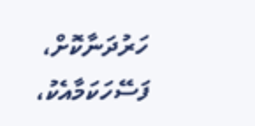ހަރުދަނާކޮށް، ފަސޭހަކަމާއެކު،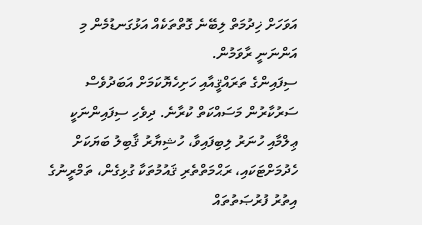އަވަހަށް ޚިދުމަތް ލިބޭނެ ގޮތްތަކެއް އަޅުގަނޑުމެން މި އަންނަނީ ރާވަމުން.
ސިފައިންގެ ތަރައްޤީއާއި ހަށިހެޔޮކަމަށް އަބަދުވެސް ސަރުކާރުން މަސައްކަތް ކުރާނެ. ދިވެހި ސިފައިންނަކީ ޢިލްމާއި ހުނަރު ލިބިފައިވާ، ހުޝިޔާރު ޤާބިލު ބަޔަކަށް ހެދުމަށްޓަކައި، ރަޙްމަތްތެރި ޤައުމުތަކާ ގުޅިގެން، ތަމްރީނުގެ އިތުރު ފުރުޞަތުތައް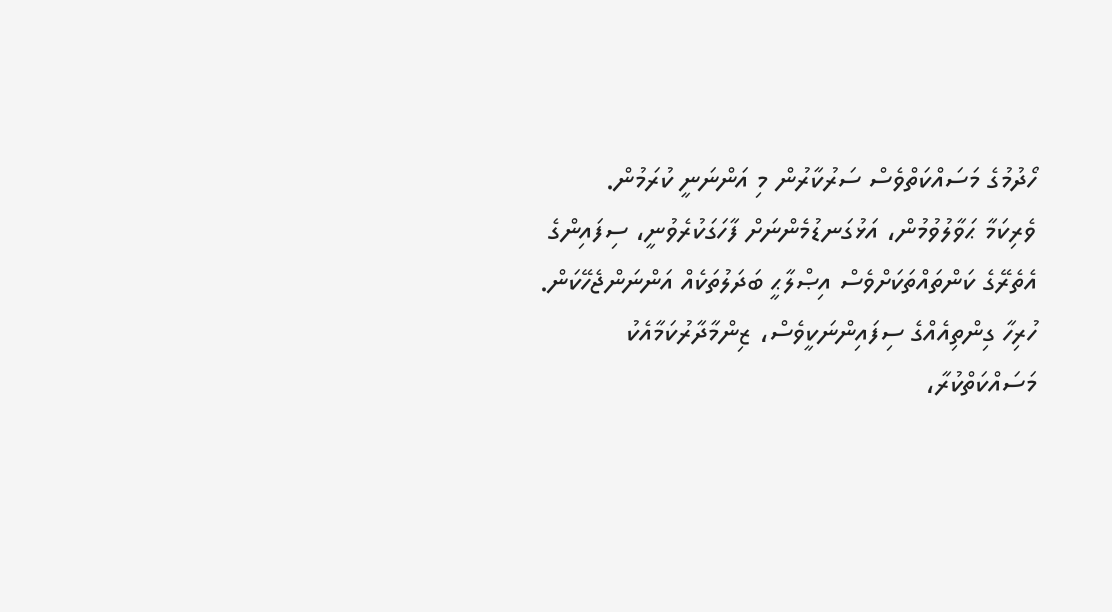ހޯދުމުގެ މަސައްކަތްވެސް ސަރުކާރުން މި އަންނަނީ ކުރަމުން.
ވެރިކަމާ ޙަވާލުވުމުން، އަޅުގަނޑުމެންނަށް ފާހަގަކުރެވުނީ، ސިފައިންގެ އެތެރޭގެ ކަންތައްތަކަށްވެސް އިޞްލާޙީ ބަދަލުތަކެއް އަންނަންޖެހޭކަން. ހުރިހާ ގިންތިއެއްގެ ސިފައިންނަކީވެސް، ޒިންމާދާރުކަމާއެކު މަސައްކަތްކުރާ،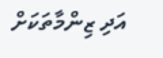އަދި ޒިންމާތަކަށް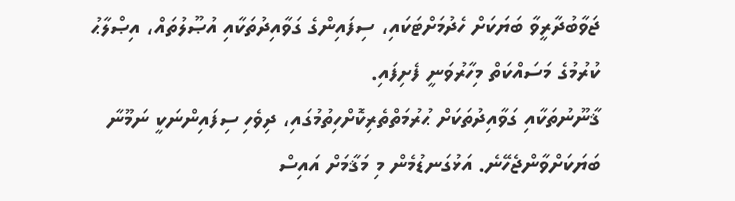ޖަވާބުދާރީވާ ބަޔަކަށް ހެދުމަށްޓަކައި، ސިފައިންގެ ގަވާއިދުތަކާއި އުޞޫލުތައް، އިޞްލާޙު ކުރުމުގެ މަސައްކަތް މިހާރުވަނީ ފެށިފައި.
ޤާނޫނުތަކާއި ގަވާއިދުތަކަށް ޙުރުމަތްތެރިކޮށްހިތުމުގައި، ދިވެހި ސިފައިންނަކީ ނަމޫނާ ބަޔަކަށްވާންޖެހޭނެ. އަޅުގަނޑުމެން މި މަޤާމަށް އައިސް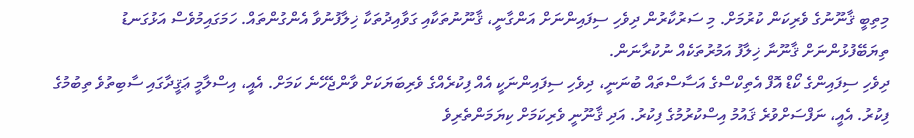މިތިބީ ޤާނޫނުގެ ވެރިކަން ކުރުމަށް. މި ސަރުކާރުން ދިވެހި ސިފައިންނަށް އަންގާނީ، ޤާނޫނުތަކާއި ގަވާއިދުތަކާ ޚިލާފުނުވާ އެންގުންތައް. ހަމަގައިމުވެސް އަޅުގަނޑު ތިޔަބޭފުޅުންނަށް ޤާނޫނާ ޚިލާފު އަމުރުތަކެއް ނުކުރާނަން.
ދިވެހި ސިފައިންގެ ކޯޑް އޮފް އެތިކްސްގެ އަސާސްތައް ބުނަނީ، ދިވެހި ސިފައިންނަކީ އެއް ފިކުރެއްގެ ވެރިބަޔަކަށް ވާންޖެހޭނެ ކަމަށް. އެއީ، އިސްލާމީ ޢަޤީދާގައި ސާބިތުވެ ތިބުމުގެ ފިކުރު. އެއީ، ނަފްސަށްވުރެ ޤައުމު އިސްކުރުމުގެ ފިކުރު. އަދި ޤާނޫނީ ވެރިކަމަށް ކިޔަމަންތެރިވެ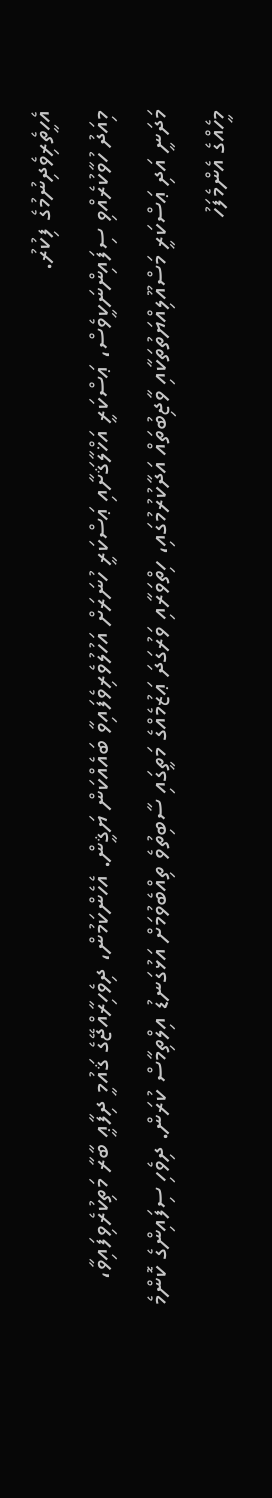އެހީތެރިވެދިނުމުގެ ފިކުރު.
މިއަދު ހުވާކުރެއްވި ސިފައިންނަކީވެސް، ޢަސްކަރީ އަޚްލާޤަށާއި ޢަސްކަރީ ހުނަރަށް އަހުލުވެރިވެފައިވާ ބައެއްކަން ޔަޤީން. އެހެންކަމުން، ދިވެހިރާއްޖޭގެ ޤައުމީ ދިފާޢީ ބާރާ މަތިކުރެވިފައިވާ، މަދަނީ އަދި ޢަސްކަރީ މަސްއޫލިއްޔަތުތަކާއި ވާޖިބުތައް އަދާކުރުމުގައި، ހިތްވަރާއި ވަރުގަދަ ޢަޒުމެއްގެ މަތީގައި ސާބިތުވެ ތިއްބެވުމަށް އަޅުގަނޑު އިލްތިމާސް ކުރަން. ދިވެހި ސިފައިންގެ ކޮންމެ މީހެއްގެ އެންމެފަހު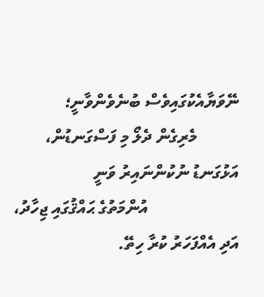ނޭވަޔާއެކުގައިވެސް ބުނެވެންވާނީ؛
          މެރިގެން ދެލޯ މި ފަސްގަނޑުން، އަޅުގަނޑު ނުކުންނައިރު ވަނީ
                      އުންމަތުގެ ޙައްޤުގައި ޖިހާދު، އަދި އެއްފަހަރު ކުރާ ހިތޭ.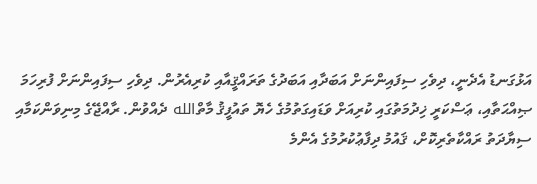އަޅުގަނޑު އެދެނީ، ދިވެހި ސިފައިންނަށް އަބަދާއި އަބަދުގެ ތަރައްޤީއާއި ކުރިއެރުން. ދިވެހި ސިފައިންނަށް ފުރިހަމަ ޞިއްޙަތާއި، ޢަސްކަރީ ޚިދުމަތުގައި ކުރިއަށް ވަޑައިގަތުމުގެ ހެޔޮ ތައުފީޤު މާތްالله ދެއްވުން. ރާއްޖޭގެ މިނިވަންކަމާއި ސިޔާދަތު ރައްކާތެރިކޮށް، ޤައުމު ދިފާޢުކުރުމުގެ އެންމެ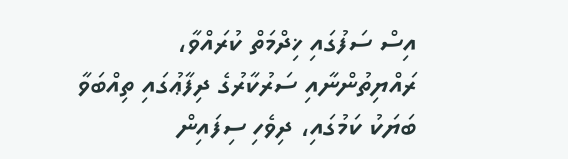އިސް ސަފުގައި ޚިދްމަތް ކުރައްވާ، ރައްޔިތުންނާއި ސަރުކާރުގެ ދިފާޢުގައި ތިއްބަވާ ބަޔަކު ކަމުގައި، ދިވެހި ސިފައިން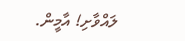ލައްވާށި! އާމީން.